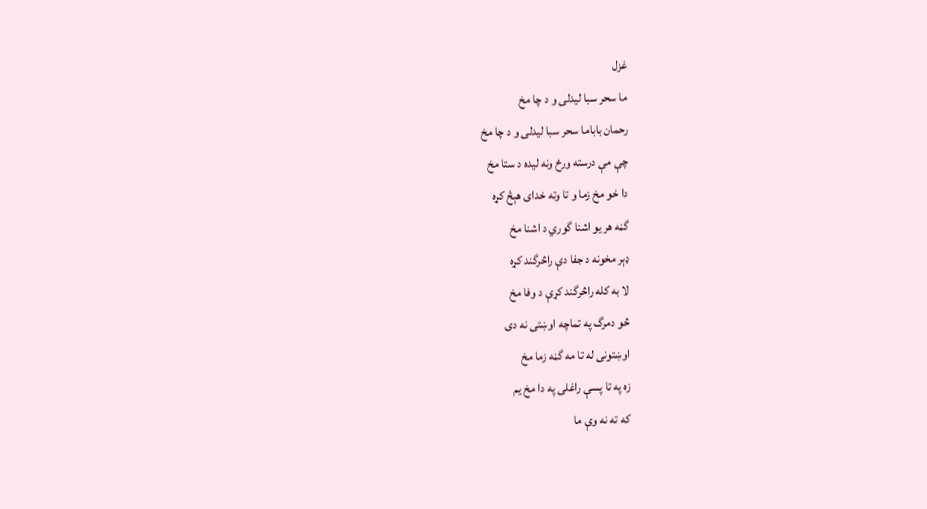غزل
ما سحر سبا ليدلی و د چا مخ
رحمان باباما سحر سبا ليدلی و د چا مخ
چې مې درسته ورځ ونه ليده د ستا مخ
دا خو مخ زما و تا وته خدای هېڅ کړه
گڼه هر يو اشنا گوري د اشنا مخ
ډېر مخونه د جفا دې راڅرگند کړه
لا به کله راڅرگند کړې د وفا مخ
څو دمرگ په تماچه اوښتی نه دی
اوښتونی له تا مه گڼه زما مخ
زه په تا پسې راغلی په دا مخ يم
که ته نه وې ما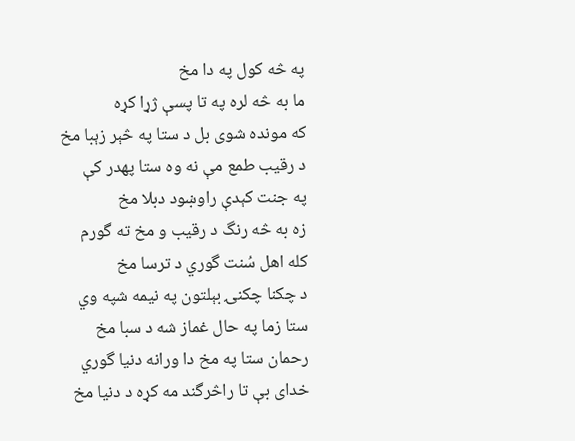په څه کول په دا مخ
ما به څه لره په تا پسې ژړا کړه
که مونده شوی بل د ستا په څېر زېبا مخ
د رقيب طمع مې نه وه ستا پهدر کې
په جنت کېدې راوښود دبلا مخ
زه به څه رنگ د رقيب و مخ ته گورم
کله اهل سُنت گوري د ترسا مخ
د چکنا چکنۍ بېلتون په نيمه شپه وي
ستا زما په حال غماز شه د سبا مخ
رحمان ستا په مخ دا ورانه دنيا گوري
خدای بې تا راڅرگند مه کړه د دنيا مخ